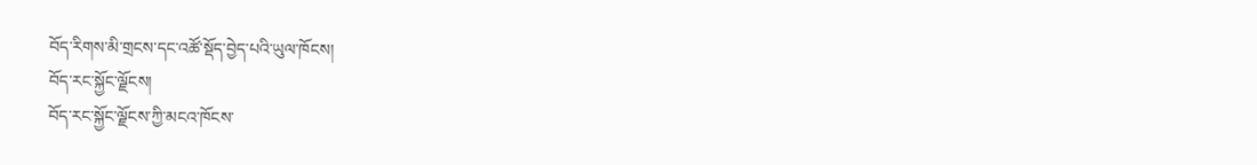བོད་རིགས་མི་གྲངས་དང་འཚོ་སྡོད་བྱེད་པའི་ཡུལ་ཁོངས།
བོད་རང་སྐྱོང་ལྗོངས།
བོད་རང་སྐྱོང་ལྗོངས་ཀྱི་མངའ་ཁོངས་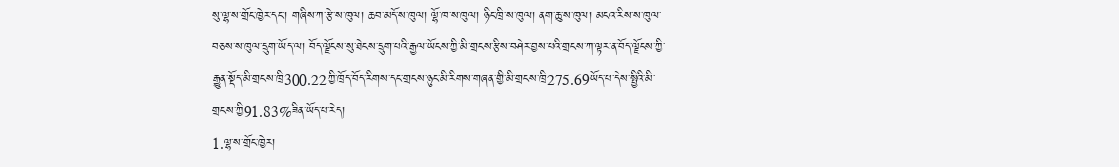སུ་ལྷ་ས་གྲོང་ཁྱེར་དང་། གཞིས་ཀ་རྩེ་ས་ཁུལ། ཆབ་མདོ་ས་ཁུལ། ལྷོ་ཁ་ས་ཁུལ། ཉིང་ཁྲི་ས་ཁུལ། ནག་ཆུ་ས་ཁུལ། མངའ་རིས་ས་ཁུལ་བཅས་ས་ཁུལ་དྲུག་ཡོད་ལ། བོད་ལྗོངས་སུ་ཐེངས་དྲུག་པའི་རྒྱལ་ཡོངས་ཀྱི་མི་གྲངས་རྩིས་བཤེར་བྱས་པའི་གྲངས་ཀ་ལྟར་ན་བོད་ལྗོངས་ཀྱི་རྒྱུན་སྡོད་མི་གྲངས་ཁྲི300.22ཀྱི་ཁྲོད་བོད་རིགས་དང་གྲངས་ཉུང་མི་རིགས་གཞན་གྱི་མི་གྲངས་ཁྲི275.69ཡོད་པ་དེས་སྤྱིའི་མི་གྲངས་ཀྱི91.83%ཟིན་ཡོད་པ་རེད།
1.ལྷ་ས་གྲོང་ཁྱེར།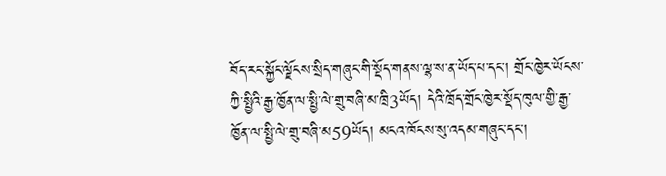བོད་རང་སྐྱོང་ལྗོངས་སྲིད་གཞུང་གི་སྡོད་གནས་ལྷ་ས་ན་ཡོད་པ་དང་། གྲོང་ཁྱེར་ཡོངས་ཀྱི་སྤྱིའི་རྒྱ་ཁྱོན་ལ་སྤྱི་ལེ་གྲུ་བཞི་མ་ཁྲི3ཡོད། དེའི་ཁྲོད་གྲོང་ཁྱེར་སྡོད་ཁུལ་གྱི་རྒྱ་ཁྱོན་ལ་སྤྱི་ལེ་གྲུ་བཞི་མ59ཡོད། མངའ་ཁོངས་སུ་འདམ་གཞུང་དང་།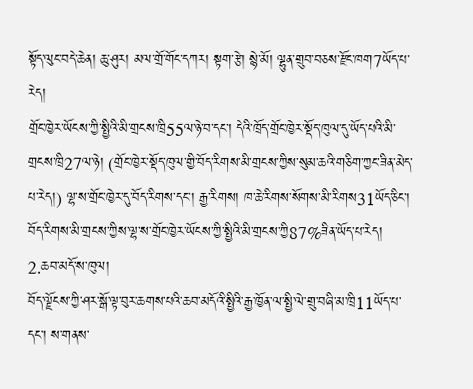སྟོད་ལུང་བདེ་ཆེན། ཆུ་ཤུར། མལ་གྲོ་གོང་དཀར། སྟག་རྩེ། སྙེ་མོ། ལྷུན་གྲུབ་བཅས་རྫོང་ཁག7ཡོད་པ་རེད།
གྲོང་ཁྱེར་ཡོངས་ཀྱི་སྤྱིའི་མི་གྲངས་ཁྲི55ལ་ཉེ་བ་དང་། དེའི་ཁྲོད་གྲོང་ཁྱེར་སྡོད་ཁུལ་དུ་ཡོད་པའི་མི་གྲངས་ཁྲི27ལ་ཉེ། (གྲོང་ཁྱེར་སྡོད་ཁུལ་གྱི་བོད་རིགས་མི་གྲངས་ཀྱིས་སུམ་ཆའི་གཅིག་ཀྱང་ཟིན་མེད་པ་རེད།) ལྷ་ས་གྲོང་ཁྱེར་དུ་བོད་རིགས་དང་། རྒྱ་རིགས། ཁ་ཆེ་རིགས་སོགས་མི་རིགས31ཡོད་ཅིང་། བོད་རིགས་མི་གྲངས་ཀྱིས་ལྷ་ས་གྲོང་ཁྱེར་ཡོངས་ཀྱི་སྤྱིའི་མི་གྲངས་ཀྱི87%ཟིན་ཡོད་པ་རེད།
2.ཆབ་མདོ་ས་ཁུལ།
བོད་ལྗོངས་ཀྱི་ཤར་སྒོ་ལྟ་བུར་ཆགས་པའི་ཆབ་མདོའི་སྤྱིའི་རྒྱ་ཁྱོན་ལ་སྤྱི་ལེ་གྲུ་བཞི་མ་ཁྲི11ཡོད་པ་དང་། ས་གནས་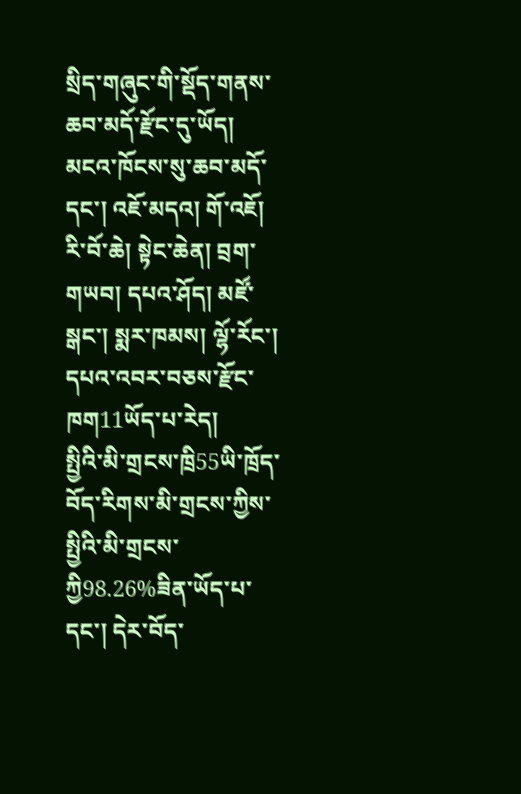སྲིད་གཞུང་གི་སྡོད་གནས་ཆབ་མདོ་རྫོང་དུ་ཡོད། མངའ་ཁོངས་སུ་ཆབ་མདོ་དང་། འཇོ་མདའ། གོ་འཇོ། རི་བོ་ཆེ། སྟེང་ཆེན། བྲག་གཡབ། དཔའ་ཤོད། མཛོ་སྒང་། སྨར་ཁམས། ལྷོ་རོང་། དཔའ་འབར་བཅས་རྫོང་ཁག11ཡོད་པ་རེད།
སྤྱིའི་མི་གྲངས་ཁྲི55ཡི་ཁྲོད་བོད་རིགས་མི་གྲངས་ཀྱིས་སྤྱིའི་མི་གྲངས་ཀྱི98.26%ཟིན་ཡོད་པ་དང་། དེར་བོད་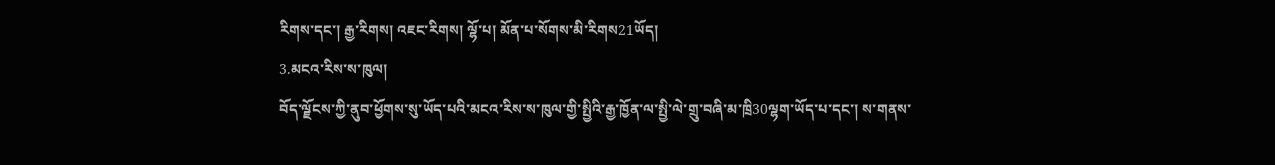རིགས་དང་། རྒྱ་རིགས། འཇང་རིགས། ལྷོ་པ། མོན་པ་སོགས་མི་རིགས21ཡོད།
3.མངའ་རིས་ས་ཁུལ།
བོད་ལྗོངས་ཀྱི་ནུབ་ཕྱོགས་སུ་ཡོད་པའི་མངའ་རིས་ས་ཁུལ་གྱི་སྤྱིའི་རྒྱ་ཁྱོན་ལ་སྤྱི་ལེ་གྲུ་བཞི་མ་ཁྲི30ལྷག་ཡོད་པ་དང་། ས་གནས་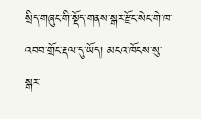སྲིད་གཞུང་གི་སྡོད་གནས་སྒར་རྫོང་སེང་གེ་ཁ་འབབ་གྲོང་རྡལ་དུ་ཡོད། མངའ་ཁོངས་སུ་སྒར་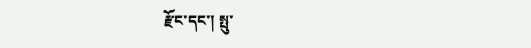རྫོང་དང་། སྤུ་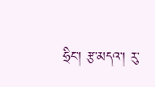ཧྲིང་། རྩ་མདའ་། རུ་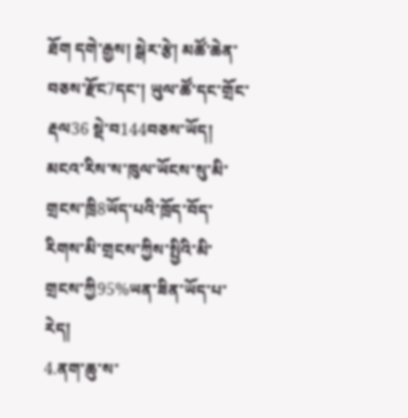ཐོག དགེ་རྒྱས། སྒེར་རྩེ། མཚོ་ཆེན་བཅས་རྫོང7དང་། ཡུལ་ཚོ་དང་གྲོང་རྡལ36 སྡེ་བ144བཅས་ཡོད།
མངའ་རིས་ས་ཁུལ་ཡོངས་སུ་མི་གྲངས་ཁྲི8ཡོད་པའི་ཁྲོད་བོད་རིགས་མི་གྲངས་ཀྱིས་སྤྱིའི་མི་གྲངས་ཀྱི95%ཡན་ཟིན་ཡོད་པ་རེད།
4.ནག་ཆུ་ས་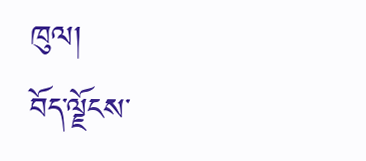ཁུལ།
བོད་ལྗོངས་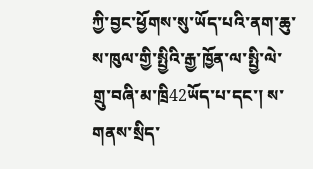ཀྱི་བྱང་ཕྱོགས་སུ་ཡོད་པའི་ནག་ཆུ་ས་ཁུལ་གྱི་སྤྱིའི་རྒྱ་ཁྱོན་ལ་སྤྱི་ལེ་གྲུ་བཞི་མ་ཁྲི42ཡོད་པ་དང་། ས་གནས་སྲིད་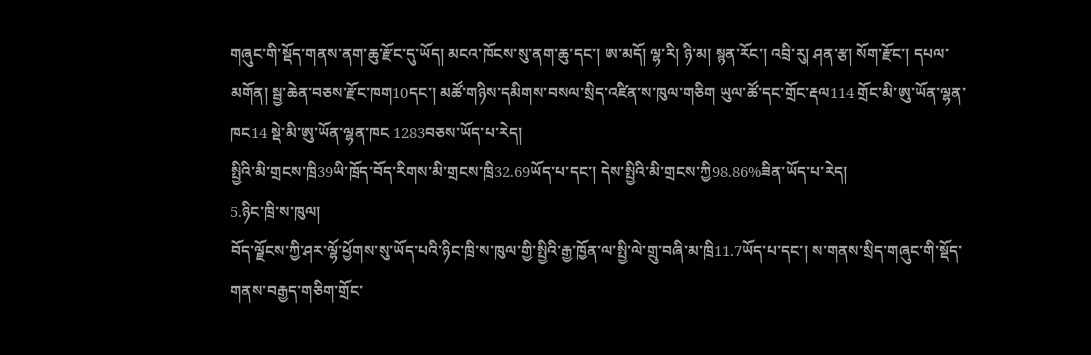གཞུང་གི་སྡོད་གནས་ནག་ཆུ་རྫོང་དུ་ཡོད། མངའ་ཁོངས་སུ་ནག་ཆུ་དང་། ཨ་མདོ། ལྷ་རི། ཉི་མ། སྙན་རོང་། འབྲི་རུ། ཤན་རྩ། སོག་རྫོང་། དཔལ་མགོན། སྦྱ་ཆེན་བཅས་རྫོང་ཁག10དང་། མཚོ་གཉིས་དམིགས་བསལ་སྲིད་འཛིན་ས་ཁུལ་གཅིག ཡུལ་ཚོ་དང་གྲོང་རྡལ114 གྲོང་མི་ཨུ་ཡོན་ལྷན་ཁང14 སྡེ་མི་ཨུ་ཡོན་ལྷན་ཁང 1283བཅས་ཡོད་པ་རེད།
སྤྱིའི་མི་གྲངས་ཁྲི39ཡི་ཁྲོད་བོད་རིགས་མི་གྲངས་ཁྲི32.69ཡོད་པ་དང་། དེས་སྤྱིའི་མི་གྲངས་ཀྱི98.86%ཟིན་ཡོད་པ་རེད།
5.ཉིང་ཁྲི་ས་ཁུལ།
བོད་ལྗོངས་ཀྱི་ཤར་ལྷོ་ཕྱོགས་སུ་ཡོད་པའི་ཉིང་ཁྲི་ས་ཁུལ་གྱི་སྤྱིའི་རྒྱ་ཁྱོན་ལ་སྤྱི་ལེ་གྲུ་བཞི་མ་ཁྲི11.7ཡོད་པ་དང་། ས་གནས་སྲིད་གཞུང་གི་སྡོད་གནས་བརྒྱད་གཅིག་གྲོང་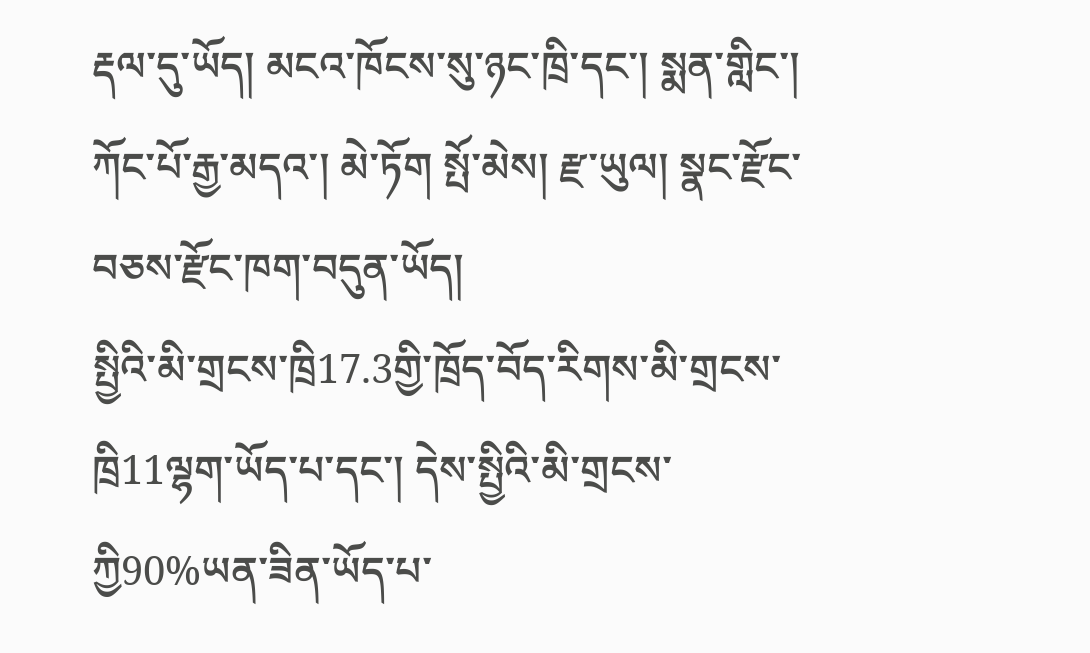རྡལ་དུ་ཡོད། མངའ་ཁོངས་སུ་ཉང་ཁྲི་དང་། སྨན་གླིང་། ཀོང་པོ་རྒྱ་མདའ་། མེ་ཏོག སྤོ་མེས། རྫ་ཡུལ། སྣང་རྫོང་བཅས་རྫོང་ཁག་བདུན་ཡོད།
སྤྱིའི་མི་གྲངས་ཁྲི17.3གྱི་ཁྲོད་བོད་རིགས་མི་གྲངས་ཁྲི11ལྷག་ཡོད་པ་དང་། དེས་སྤྱིའི་མི་གྲངས་ཀྱི90%ཡན་ཟིན་ཡོད་པ་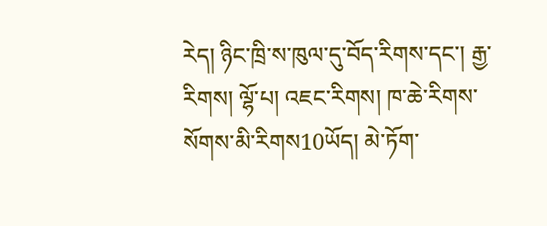རེད། ཉིང་ཁྲི་ས་ཁུལ་དུ་བོད་རིགས་དང་། རྒྱ་རིགས། ལྷོ་པ། འཇང་རིགས། ཁ་ཆེ་རིགས་སོགས་མི་རིགས10ཡོད། མེ་ཏོག་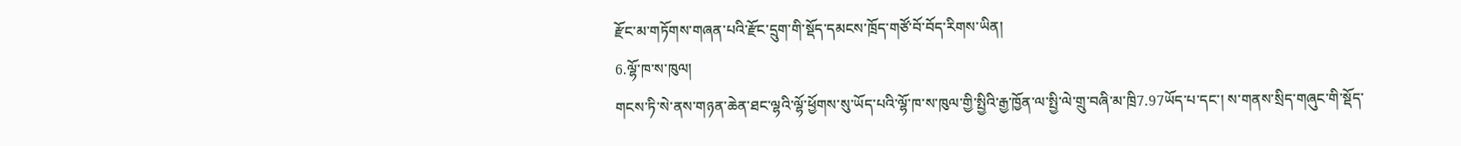རྫོང་མ་གཏོགས་གཞན་པའི་རྫོང་དྲུག་གི་སྡོད་དམངས་ཁྲོད་གཙོ་བོ་བོད་རིགས་ཡིན།
6.ལྷོ་ཁ་ས་ཁུལ།
གངས་ཏི་སེ་ནས་གཉན་ཆེན་ཐང་ལྷའི་ལྷོ་ཕྱོགས་སུ་ཡོད་པའི་ལྷོ་ཁ་ས་ཁུལ་གྱི་སྤྱིའི་རྒྱ་ཁྱོན་ལ་སྤྱི་ལེ་གྲུ་བཞི་མ་ཁྲི7.97ཡོད་པ་དང་། ས་གནས་སྲིད་གཞུང་གི་སྡོད་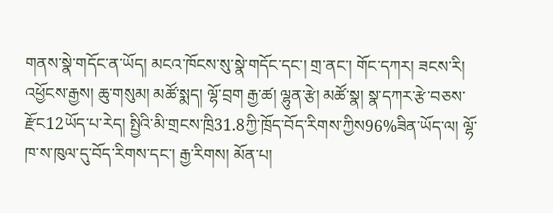གནས་སྣེ་གདོང་ན་ཡོད། མངའ་ཁོངས་སུ་སྣེ་གདོང་དང་། གྲ་ནང་། གོང་དཀར། ཟངས་རི། འཕྱོངས་རྒྱས། ཆུ་གསུམ། མཚོ་སྨད། ལྷོ་བྲག རྒྱ་ཚ། ལྷུན་རྩེ། མཚོ་སྣ། སྣ་དཀར་རྩེ་བཅས་རྫོང12ཡོད་པ་རེད། སྤྱིའི་མི་གྲངས་ཁྲི31.8ཀྱི་ཁྲོད་བོད་རིགས་ཀྱིས96%ཟིན་ཡོད་ལ། ལྷོ་ཁ་ས་ཁུལ་དུ་བོད་རིགས་དང་། རྒྱ་རིགས། མོན་པ།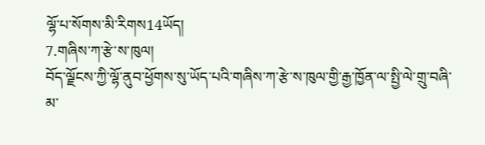ལྷོ་པ་སོགས་མི་རིགས14ཡོད།
7.གཞིས་ཀ་རྩེ་ས་ཁུལ།
བོད་ལྗོངས་ཀྱི་ལྷོ་ནུབ་ཕྱོགས་སུ་ཡོད་པའི་གཞིས་ཀ་རྩེ་ས་ཁུལ་གྱི་རྒྱ་ཁྱོན་ལ་སྤྱི་ལེ་གྲུ་བཞི་མ་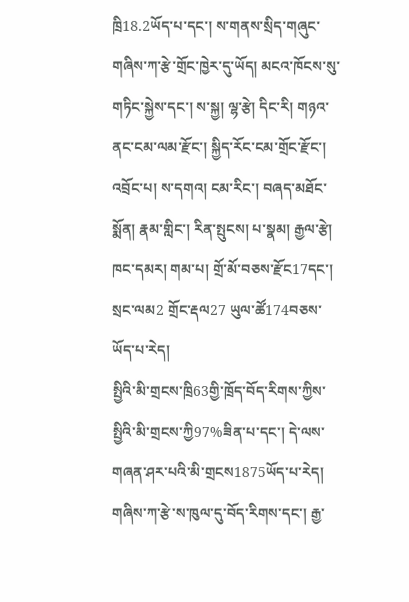ཁྲི18.2ཡོད་པ་དང་། ས་གནས་སྲིད་གཞུང་གཞིས་ཀ་རྩེ་གྲོང་ཁྱེར་དུ་ཡོད། མངའ་ཁོངས་སུ་གཏིང་སྐྱེས་དང་། ས་སྐྱ། ལྷ་རྩེ། དིང་རི། གཉའ་ནང་ངམ་ལམ་རྫོང་། སྐྱིད་རོང་ངམ་གྲོང་རྫོང་། འབྲོང་པ། ས་དགའ། ངམ་རིང་། བཞད་མཐོང་སྨོན། རྣམ་གླིང་། རིན་སྤུངས། པ་སྣམ། རྒྱལ་རྩེ། ཁང་དམར། གམ་པ། གྲོ་མོ་བཅས་རྫོང17དང་། སྲང་ལམ2 གྲོང་རྡལ27 ཡུལ་ཚོ174བཅས་ཡོད་པ་རེད།
སྤྱིའི་མི་གྲངས་ཁྲི63གྱི་ཁྲོད་བོད་རིགས་ཀྱིས་སྤྱིའི་མི་གྲངས་ཀྱི97%ཟིན་པ་དང་། དེ་ལས་གཞན་ཤར་པའི་མི་གྲངས1875ཡོད་པ་རེད། གཞིས་ཀ་རྩེ་ས་ཁུལ་དུ་བོད་རིགས་དང་། རྒྱ་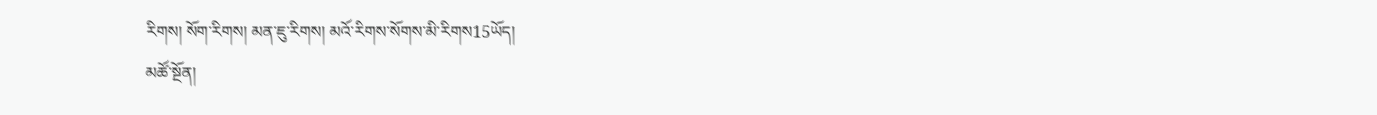རིགས། སོག་རིགས། མན་ཇུ་རིགས། མའོ་རིགས་སོགས་མི་རིགས15ཡོད།
མཚོ་སྔོན།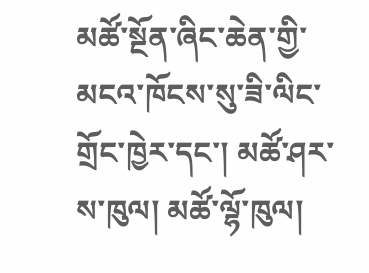མཚོ་སྔོན་ཞིང་ཆེན་གྱི་མངའ་ཁོངས་སུ་ཟི་ལིང་གྲོང་ཁྱེར་དང་། མཚོ་ཤར་ས་ཁུལ། མཚོ་ལྷོ་ཁུལ།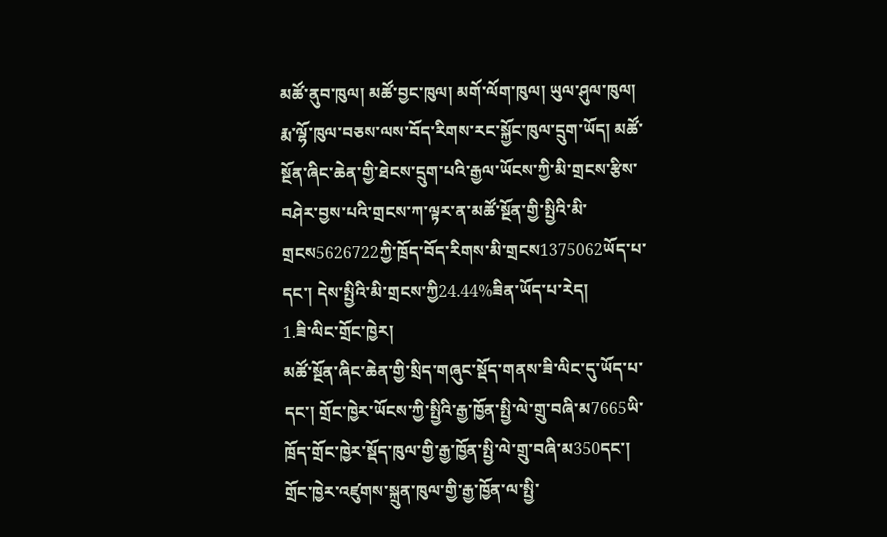མཚོ་ནུབ་ཁུལ། མཚོ་བྱང་ཁུལ། མགོ་ལོག་ཁུལ། ཡུལ་ཤུལ་ཁུལ། རྨ་ལྷོ་ཁུལ་བཅས་ལས་བོད་རིགས་རང་སྐྱོང་ཁུལ་དྲུག་ཡོད། མཚོ་སྔོན་ཞིང་ཆེན་གྱི་ཐེངས་དྲུག་པའི་རྒྱལ་ཡོངས་ཀྱི་མི་གྲངས་རྩིས་བཤེར་བྱས་པའི་གྲངས་ཀ་ལྟར་ན་མཚོ་སྔོན་གྱི་སྤྱིའི་མི་གྲངས5626722ཀྱི་ཁྲོད་བོད་རིགས་མི་གྲངས1375062ཡོད་པ་དང་། དེས་སྤྱིའི་མི་གྲངས་ཀྱི24.44%ཟིན་ཡོད་པ་རེད།
1.ཟི་ལིང་གྲོང་ཁྱེར།
མཚོ་སྔོན་ཞིང་ཆེན་གྱི་སྲིད་གཞུང་སྡོད་གནས་ཟི་ལིང་དུ་ཡོད་པ་དང་། གྲོང་ཁྱེར་ཡོངས་ཀྱི་སྤྱིའི་རྒྱ་ཁྱོན་སྤྱི་ལེ་གྲུ་བཞི་མ7665ཡི་ཁྲོད་གྲོང་ཁྱེར་སྡོད་ཁུལ་གྱི་རྒྱ་ཁྱོན་སྤྱི་ལེ་གྲུ་བཞི་མ350དང་། གྲོང་ཁྱེར་འཛུགས་སྐྲུན་ཁུལ་གྱི་རྒྱ་ཁྱོན་ལ་སྤྱི་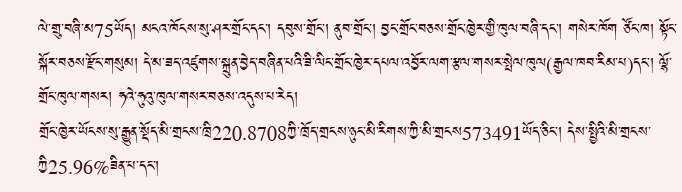ལེ་གྲུ་བཞི་མ75ཡོད། མངའ་ཁོངས་སུ་ཤར་གྲོང་དང་། དབུས་གྲོང་། ནུབ་གྲོང་། བྱང་གྲོང་བཅས་གྲོང་ཁྱེར་གྱི་ཁུལ་བཞི་དང་། གསེར་ཁོག ཙོང་ཁ། སྟོང་སྐོར་བཅས་རྫོང་གསུམ། དེ་མ་ཟད་འཛུགས་སྐྲུན་བྱེད་བཞིན་པའི་ཟི་ལིང་གྲོང་ཁྱེར་དཔལ་འབྱོར་ལག་རྩལ་གསར་སྤེལ་ཁུལ(རྒྱལ་ཁབ་རིམ་པ)དང་། ལྷོ་གྲོང་ཁུལ་གསར། ཧའེ་ཧུའུ་ཁུལ་གསར་བཅས་འདུས་པ་རེད།
གྲོང་ཁྱེར་ཡོངས་སུ་རྒྱུན་སྡོད་མི་གྲངས་ཁྲི220.8708ཀྱི་ཁྲོད་གྲངས་ཉུང་མི་རིགས་ཀྱི་མི་གྲངས573491ཡོད་ཅིང་། དེས་སྤྱིའི་མི་གྲངས་ཀྱི25.96%ཟིན་པ་དང་།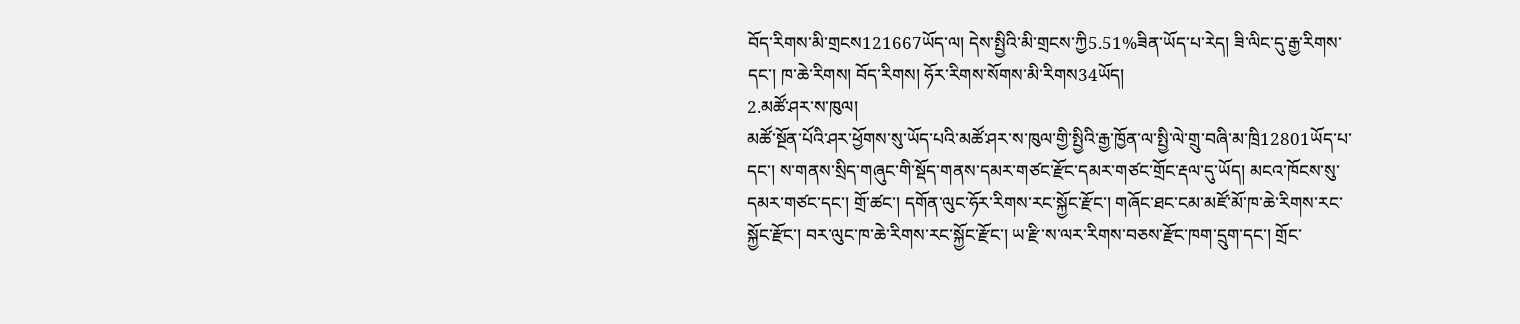བོད་རིགས་མི་གྲངས121667ཡོད་ལ། དེས་སྤྱིའི་མི་གྲངས་ཀྱི5.51%ཟིན་ཡོད་པ་རེད། ཟི་ལིང་དུ་རྒྱ་རིགས་དང་། ཁ་ཆེ་རིགས། བོད་རིགས། ཧོར་རིགས་སོགས་མི་རིགས34ཡོད།
2.མཚོ་ཤར་ས་ཁུལ།
མཚོ་སྔོན་པོའི་ཤར་ཕྱོགས་སུ་ཡོད་པའི་མཚོ་ཤར་ས་ཁུལ་གྱི་སྤྱིའི་རྒྱ་ཁྱོན་ལ་སྤྱི་ལེ་གྲུ་བཞི་མ་ཁྲི12801ཡོད་པ་དང་། ས་གནས་སྲིད་གཞུང་གི་སྡོད་གནས་དམར་གཙང་རྫོང་དམར་གཙང་གྲོང་རྡལ་དུ་ཡོད། མངའ་ཁོངས་སུ་དམར་གཙང་དང་། གྲོ་ཚང་། དགོན་ལུང་ཧོར་རིགས་རང་སྐྱོང་རྫོང་། གཞོང་ཐང་ངམ་མཛོ་མོ་ཁ་ཆེ་རིགས་རང་སྐྱོང་རྫོང་། བར་ལུང་ཁ་ཆེ་རིགས་རང་སྐྱོང་རྫོང་། ཡ་རྫི་ས་ལར་རིགས་བཅས་རྫོང་ཁག་དྲུག་དང་། གྲོང་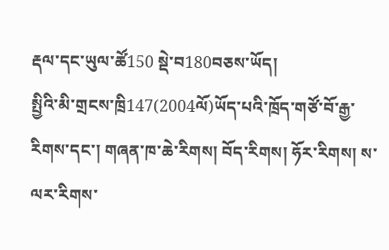རྡལ་དང་ཡུལ་ཚོ150 སྡེ་བ180བཅས་ཡོད།
སྤྱིའི་མི་གྲངས་ཁྲི147(2004ལོ)ཡོད་པའི་ཁྲོད་གཙོ་བོ་རྒྱ་རིགས་དང་། གཞན་ཁ་ཆེ་རིགས། བོད་རིགས། ཧོར་རིགས། ས་ལར་རིགས་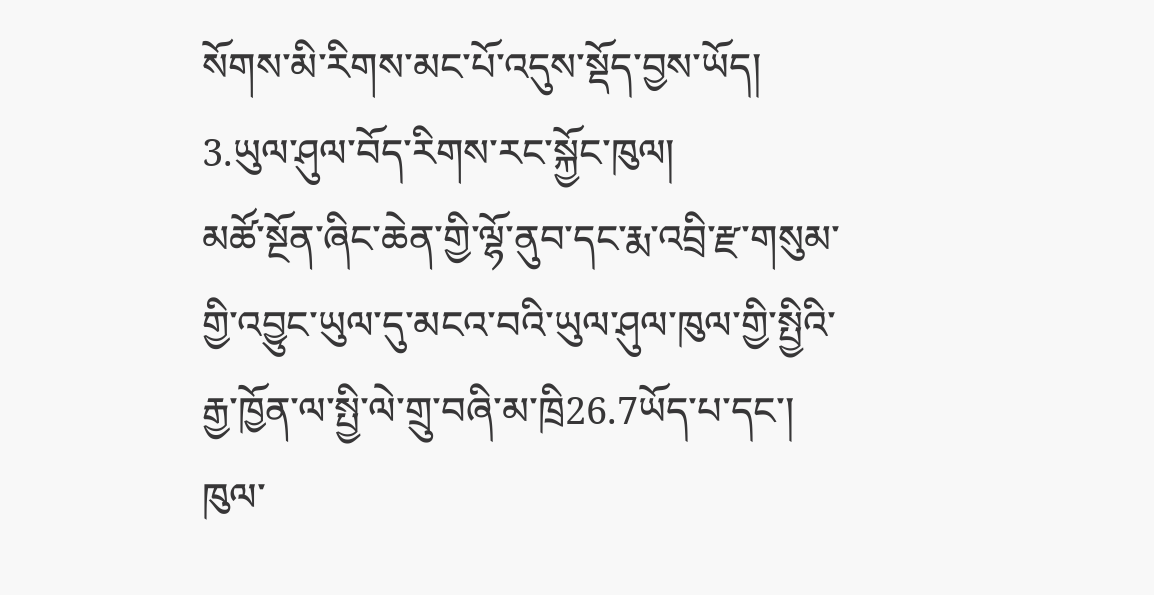སོགས་མི་རིགས་མང་པོ་འདུས་སྡོད་བྱས་ཡོད།
3.ཡུལ་ཤུལ་བོད་རིགས་རང་སྐྱོང་ཁུལ།
མཚོ་སྔོན་ཞིང་ཆེན་གྱི་ལྷོ་ནུབ་དང་རྨ་འབྲི་རྫ་གསུམ་གྱི་འབྱུང་ཡུལ་དུ་མངའ་བའི་ཡུལ་ཤུལ་ཁུལ་གྱི་སྤྱིའི་རྒྱ་ཁྱོན་ལ་སྤྱི་ལེ་གྲུ་བཞི་མ་ཁྲི26.7ཡོད་པ་དང་། ཁུལ་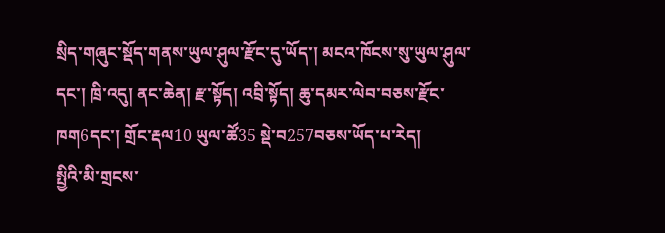སྲིད་གཞུང་སྡོད་གནས་ཡུལ་ཤུལ་རྫོང་དུ་ཡོད་། མངའ་ཁོངས་སུ་ཡུལ་ཤུལ་དང་། ཁྲི་འདུ། ནང་ཆེན། རྫ་སྟོད། འབྲི་སྟོད། ཆུ་དམར་ལེབ་བཅས་རྫོང་ཁག6དང་། གྲོང་རྡལ10 ཡུལ་ཚོ35 སྡེ་བ257བཅས་ཡོད་པ་རེད།
སྤྱིའི་མི་གྲངས་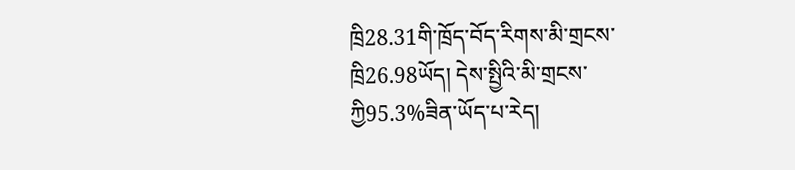ཁྲི28.31གི་ཁྲོད་བོད་རིགས་མི་གྲངས་ཁྲི26.98ཡོད། དེས་སྤྱིའི་མི་གྲངས་ཀྱི95.3%ཟིན་ཡོད་པ་རེད།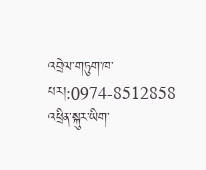འབྲེལ་གཏུག་ཁ་པར།:0974-8512858
འཕྲིན་སྐུར་ཡིག་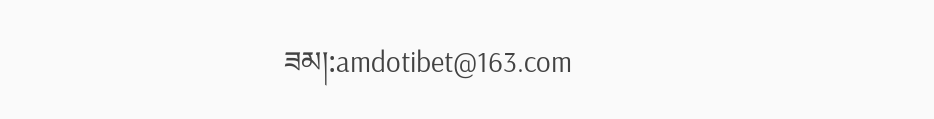ཟམ།:amdotibet@163.com